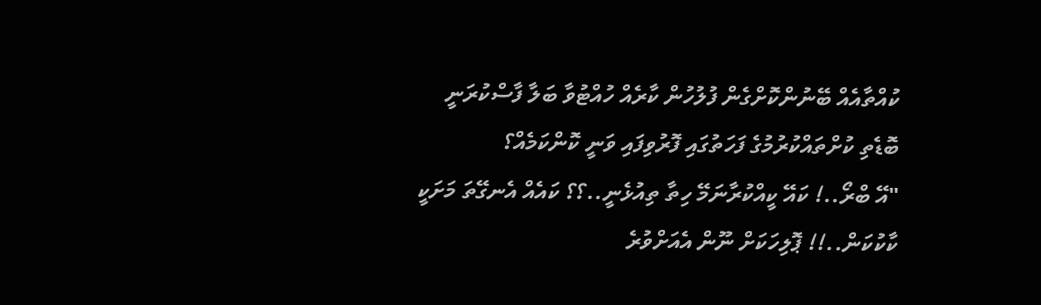ކުއްތާއެއް ބޭނުންކޮށްގެން ފުލުހުން ކާރެއް ހުއްޓުވާ ބަލާ ފާސްކުރަނީ
ބޮޑެތި ކުށްތައްކުރުމުގެ ފަހަތުގައި ފޮރުވިފައި ވަނީ ކޮންކަމެއް؟
"އޭ ބްރޯ..! ކައޭ ކީއްކުރާނަމޭ ހިތާ ތިއުޅެނީ..؟؟ ކައެއް އެނގޭތަ މަށަކީ ކާކުކަން..!! ޕޮލިހަކަށް ނޫން އެއަށްވުރެ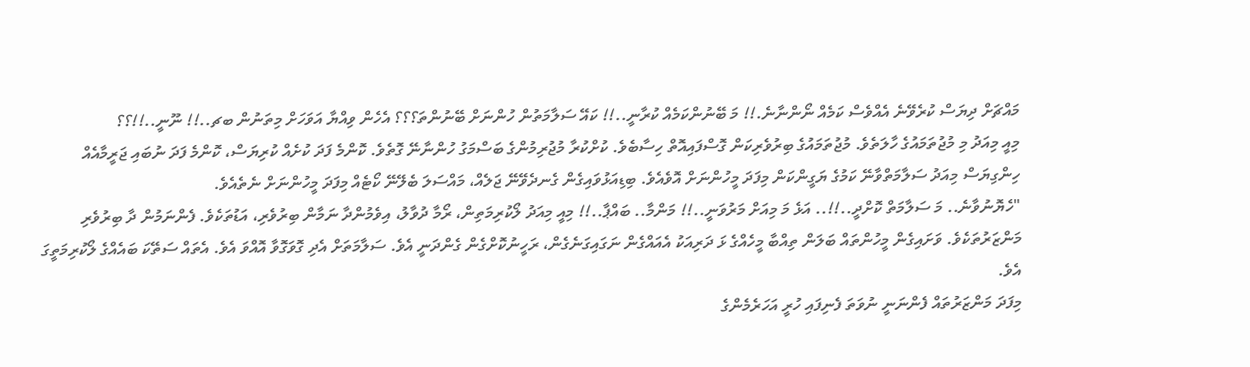މައްޗަށް ދިޔަސް ކުރެވޭނެ އެއްވެސް ކަމެއް ނޯންނާނެ.!! މަ ބޭނުންކަމެއް ކުރާނީ..!! ކައޭ ސަލާމަތުން ހުންނަށް ބޭނުންތަ؟؟؟ އެހެން ވިއްޔާ އަވަހަށް މިތަނުން ބޗ..!! ނޫނީ..!!؟؟
މިއީ މިއަދު މި މުޖުތަމައުގެ ހާލަތެވެ. މުޖުތަމައުގެ ބިރުވެރިކަން ގޮސްފައިއޮތް ހިސާބެވެ. ކުށްކުރާ މުޖުރިމުންގެ ބަސްމަގު ހުންނާނޭ ގޮތެވެ. ކޮންމެ ފަދަ ކުށެއް ކުރިޔަސް، ކޮންމެ ފަދަ ނުބައި ޖަރީމާއެއް ހިންގިޔަސް މިއަދު ސަލާމަތްވާނޭ ކަމުގެ ޔަގީންކަން މިފަދަ މީހުންނަށް އޮވެއެވެ. ބިޑިއަޅުވައިގެން ގެނދެވޭނޭ ޖަލެއް، މައްސަލަ ބެލޭނޭ ކޯޓެއް މިފަދަ މީހުންނަށް ނެތެއެވެ.
"ހެޔޮނުވާނެ.. މަ ސަލާމަތް ކޮށްދީ..!!.. އަޅެ މަ މިއަށް މަރުވަނީ..!! މަންމާ.. ބައްޕާ..!! މިއީ މިއަދު ލޯކުރިމަތިން، ރޯމާ ދުވާލު، އިވެމުންދާ ނަމާން ބިރުވެރި، އަޑުތަކެވެ. ފެންނަމުން ދާ ބިރުވެރި މަންޒަރުތަކެވެ. ވަށައިގެން މީހުންތައް ބަލަން ތިއްބާ މީހެއްގެ ޅަ ދަރިއަކު އެއައްގެން ނަގައިގަނެގެން، ރަހީނުކޮށްގެން ގެންދަނީ އެވެ. ސަލާމަތަށް އެދި ގޮވަގޮވާ އޮއްވަ އެވެ. އެތައް ސަތޭކަ ބައެއްގެ ލޯކުރިމަތީގަ އެވެ.
މިފަދަ މަންޒަރުތައް ފެންނަނީ ނުވަތަ ފެނިފައި ހުރީ އަހަރެމެންގެ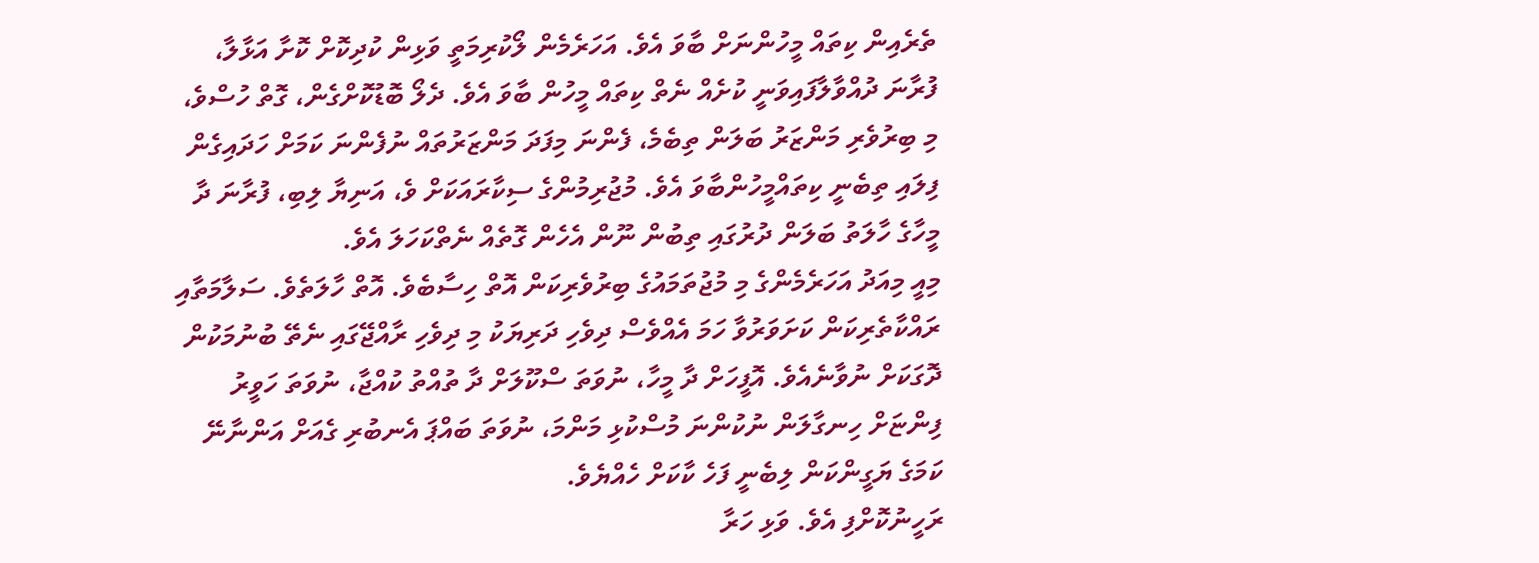ތެރެއިން ކިތައް މީހުންނަށް ބާވަ އެވެ. އަހަރެމެން ލޯކުރިމަތީ ވަޅިން ކުދިކޮށް ކޮށާ އަޅާލާ، ފުރާނަ ދުއްވާލާފައިވަނީ ކުށެއް ނެތް ކިތައް މީހުން ބާވަ އެވެ. ދެލޯ ބޮޑުކޮށްގެން، ގޮތް ހުސްވެ، މި ބިރުވެރި މަންޒަރު ބަލަން ތިބެމެ، ފެންނަ މިފަދަ މަންޒަރުތައް ނުފެންނަ ކަމަށް ހަދައިގެން ފިލައި ތިބެނީ ކިތައްމީހުންބާވަ އެވެ. މުޖުރިމުންގެ ސިކާރައަކަށް ވެ، އަނިޔާ ލިބި، ފުރާނަ ދާ މީހާގެ ހާލަތު ބަލަން ދުރުގައި ތިބުން ނޫން އެހެން ގޮތެއް ނެތްކަހަލަ އެވެ.
މިއީ މިއަދު އަހަރެމެންގެ މި މުޖުތަމައުގެ ބިރުވެރިކަން އޮތް ހިސާބެވެ. އޮތް ހާލަތެވެ. ސަލާމަތާއި ރައްކާތެރިކަން ކަށަވަރުވާ ހަމަ އެއްވެސް ދިވެހި ދަރިޔަކު މި ދިވެހި ރާއްޖޭގައި ނެތޭ ބުނުމަކުން ދޮގަކަށް ނުވާނެއެވެ. އޮފީހަށް ދާ މީހާ، ނުވަތަ ސްކޫލަށް ދާ ތުއްތު ކުއްޖާ، ނުވަތަ ހަވީރު ފިންޏަށް ހިނގާލަން ނުކުންނަ މުސްކުޅި މަންމަ، ނުވަތަ ބައްޕަ އެނބުރި ގެއަށް އަންނާނޭ ކަމަގެ ޔަގީންކަން ލިބެނީ ފަހެ ކާކަށް ހެއްޔެވެ.
ރަހީނުކޮށްފި އެވެ. ވަޅި ހަރާ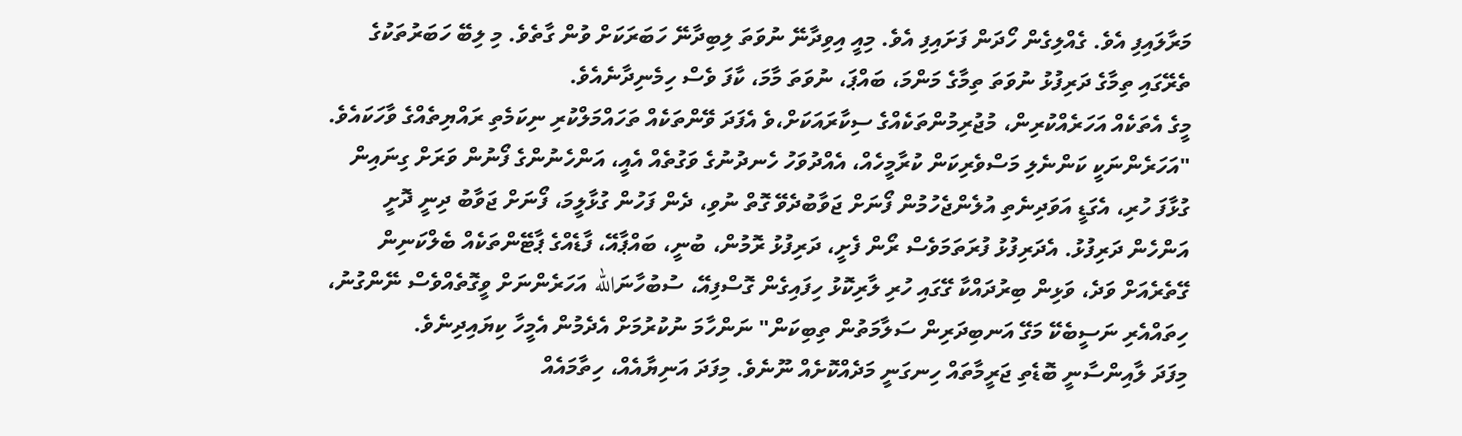މަރާލައިފި އެވެ. ގެއްލިގެން ހޯދަން ފަށައިފި އެވެ. މިއީ އިވިދާނޭ ނުވަތަ ލިބިދާނޭ ހަބަރަކަށް ވުން ގާތެވެ. މި ލިބޭ ހަބަރުތަކުގެ ތެރޭގައި ތިމާގެ ދަރިފުޅު ނުވަތަ ތިމާގެ މަންމަ، ބައްޕަ، ނުވަތަ މާމަ، ކާފަ ވެސް ހިމެނިދާނެއެވެ.
މީގެ އެތަކެއް އަހަރެއްކުރިން، މުޖުރިމުންތަކެއްގެ ސިކާރައަކަށް،ވެ އެފަދަ ވޭންތަކެއް ތަހައްމަލްކުރި ނިކަމެތި ރައްޔިތެއްގެ ވާހަކައެވެ.
"އަހަރެންނަކީ ކަންނެލި މަސްވެރިކަން ކުރާމީހެއް، އެއްދުވަހު ހެނދުނުގެ ވަގުތެއް އެއީ، އަންހެނުންގެ ފޯނުން ވަރަށް ގިނައިން ގުޅާފަ ހުރި، އެގަޑީ އަވަދިނެތި އުލެންޖެހުމުން ފޯނަށް ޖަވާބުދެވޭ ގޮތް ނުވި، ދެން ފަހުން ގުޅާލީމަ، ފޯނަށް ޖަވާބު ދިނީ ދޮށީ އަންހެން ދަރިފުޅު. އެދަރިފުޅު ފުރަތަމަވެސް ރޯން ފެށީ، ދަރިފުޅު ރޮމުން، ބުނީ، ބައްޕާއޭ، ފާޑެއްގެ ޕާޓޭންތަކެއް ބެލްކަނިން ގޭތެރެއަށް ވަދެ، ވަޅިން ބިރުދައްކާ ގޭގައި ހުރި ލާރިކޮޅު ހިފައިގެން ގޮސްފިއޭ، ސުބުހާނަالله އަހަރެންނަށް ވީގޮތެއްވެސް ނޭންގުނު، ހިތައްއެރި ނަސީބެކޭ މަގޭ އަނބިދަރިން ސަލާމަތުން ތިބިކަން" ނަންހާމަ ނުކުރުމަށް އެދެމުން އެމީހާ ކިޔައިދިނެވެ.
މިފަދަ ލާއިންސާނީ ބޮޑެތި ޖަރީމާތައް ހިނގަނީ މަދެއްކޮށެއް ނޫނެވެ. މިފަދަ އަނިޔާއެއް، ހިތާމައެއް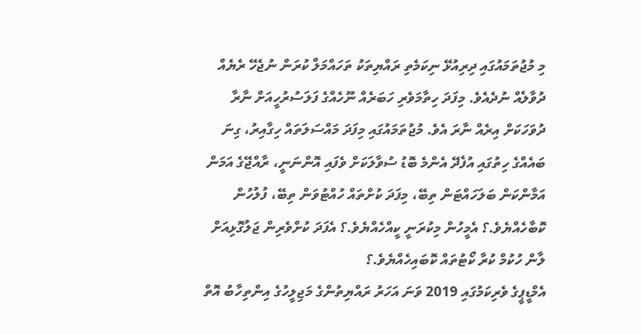މި މުޖުތަމައުގައި ދިރިއުޅޭ ނިކަމެތި ރައްޔިތަކު ތަހައްމަލް ކުރަން ނުޖެހޭ ރެޔެއް ދުވާލެއް ނުދެއެވެ. މިފަދަ ހިތާމަވެރި ހަބަރެއް ނޫހެއްގެ ފަލަސުރުހީއަށް ނާރާ ދުވަހަކަށް އިރެއް ނާރަ އެވެ. މުޖުތަމައުގައި މިފަދަ މައްސަލަތައް ހިގާއިރު، ގިނަ ބައެއްގެ ހިތުގައި އުފެދޭ އެންމެ ބޮޑު ސުވާލަކަށް ވެފައި އޮންނަނީ، ރާއްޖޭގެ އަމަން އަމާންކަން ބަލަހައްޓަން ތިބޭ، މިފަދަ ކުށްތައް ހުއްޓުވަން ތިބޭ، ފުލުހުން ކޮބާހެއްޔެވެ.؟ އެމީހުން މިކުރަނީ ކީއްހެއްޔެވެ.؟ އެފަދަ ކުށްވެރިން ޖަލުގޮޅިއަށް ލާން ހުކުމް ކުރާ ކޯޓުތައް ކޮބައިހެއްޔެވެ.؟
އެމްޑީޕީގެ ވެރިކަމުގައި 2019 ވަނަ އަހަރު ރައްޔިތުންގެ މަޖިލީހުގެ އިންތިހާބު އޮތް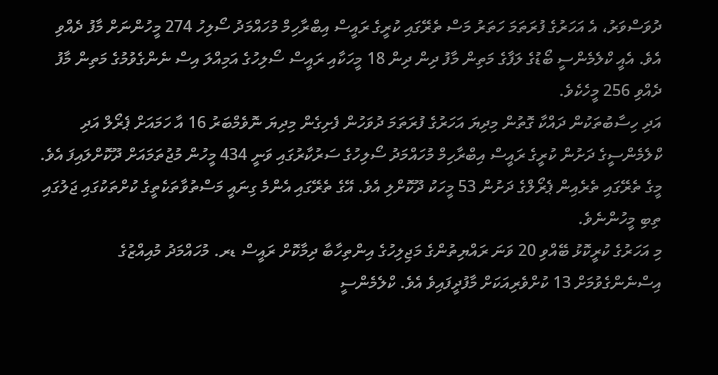ދުވަސްވަރު، އެ އަހަރުގެ ފުރަތަމަ ހަތަރު މަސް ތެރޭގައި ކުރީގެ ރައީސް އިބްރާހިމް މުހައްމަދު ސޯލިހު 274 މީހުންނަށް މާފު ދެއްވި އެވެ. އެއީ ކްލެމެންސީ ބޯޑުގެ ލަފާގެ މަތިން މާފު ދިން ދިން 18 މީހަކާއި ރައީސް ސޯލިހުގެ އަމިއްލަ އިސް ނެންގެވުމުގެ މަތިން މާފު ދެއްވި 256 މީހެކެވެ.
އަދި ހިސާބުތަކުން ދައްކާ ގޮތުން މިދިޔަ އަހަރުގެ ފުރަތަމަ ދުވަހުން ފެށިގެން މިދިޔަ ނޮވެމްބަރު 16 އާ ހަމައަށް ޕެރޯލް އަދި ކްލެމެންސީގެ ދަށުން ކުރީގެ ރައީސް އިބްރާހިމް މުހައްމަދު ސޯލިހުގެ ސަރުކާރުގައި ވަނީ 434 މީހުން މުޖުތަމައަށް ދޫކޮށްލައިފަ އެވެ. މީގެ ތެރޭގައި ތެރެއިން ޕެރޯލްގެ ދަށުން 53 މީހަކު ދޫކޮށްލި އެވެ. އޭގެ ތެރޭގައި އެންމެ ގިނައީ މަސްތުވާތަކެތީގެ ކުށްތަކުގައި ޖަލުގައި ތިބި މީހުންނެވެ.
މި އަހަރުގެ ކުރީކޮޅު ބޭއްވި 20 ވަނަ ރައްޔިތުންގެ މަޖިލިހުގެ އިންތިހާބާ ދިމާކޮށް ރައީސް ޑރ. މުހައްމަދު މުއިއްޒުގެ އިސްނެންގެވުމަށް 13 ކުށްވެރިއަކަށް މާފުދީފައިވެ އެވެ. ކްލެމެންސީ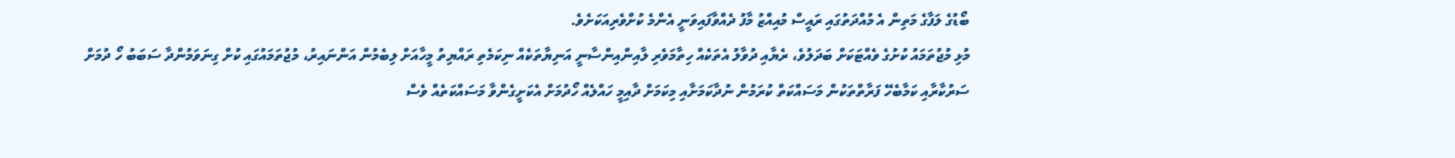ބޯޑުގެ ލަފާގެ މަތިން އެ މުއްދަތުގައި ރައީސް މުއިއްޒު މާފު ދެއްވާފައިވަނީ އެންމެ ކުށްވެރިއަކަށެވެ.
މުޅި މުޖުތަމައު ކުށުގެ ވެއްޓަކަށް ބަދަލުވެ، ރެޔާއި ދުވާލު އެތަކެއް ހިތާމަވެރި ލާއިންއިންސާނީ އަނިޔާތަކެއް ނިކަމެތި ރައްޔިތު މީހާއަށް ލިބެމުން އަންނައިރު، މުޖުތަމައުގައި ކުށް ގިނަވަމުންދާ ސަބަބު ހޯ ދުމަށް ސަރުކާރާއި ކަމާބެހޭ ފަރާތްތަކުން މަސައްކަތް ކުރަމުން ނުދާކަމަށާއި މިކަމަށް ދާއިމީ ހައްލެއް ހޯދުމަށް އެކަށީގެންވާ މަސައްކަތެއް ވެސް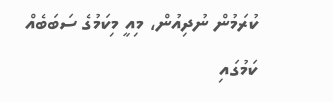ކުރަމުން ނުދިއުން، މިއީ މިކަމުގެ ސަބަބެއް ކަމުގައި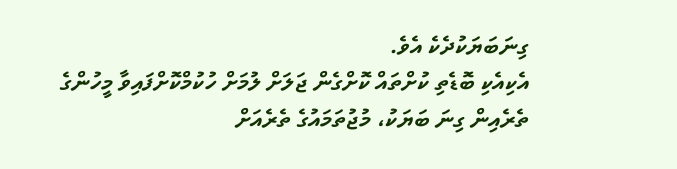ގިނަބަޔަކުދެކެ އެވެ.
އެކިއެކި ބޮޑެތި ކުށްތައް ކޮށްގެން ޖަލަށް ލުމަށް ހުކުމްކޮށްފައިވާ މީހުންގެ ތެރެއިން ގިނަ ބަޔަކު، މުޖުތަމައުގެ ތެރެއަށް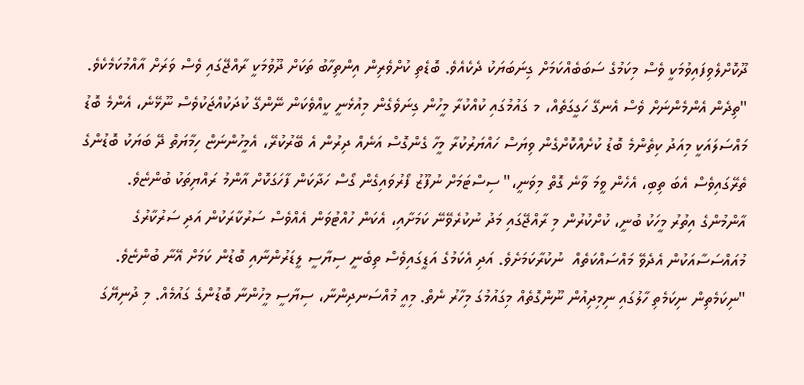ދޫކޮށްލެވިފައިވުމަކީ ވެސް މިކަމުގެ ސަބަބެއްކަމަށް ގިނަބަޔަކު ދެކެއެވެ. ބޮޑެތި ކުށްވެރިން އިންތިހާބު ތަކަށް ދޫވުމަކީ ރާއްޖޭގައި ވެސް ވަރަށް އާއްމުކަމެކެވެ.
"ތިދެން އެންމެންނަށް ވެސް އެނގޭ ހަގީގަތެއް، މ ގައުމުގައި ކުއްކުރާ މީހުން ގިނަވެގެން މިއުޅެނީ ކީއްވެކަން ނޭންގޭ ކުދަކުއްޖަކުވެސް ނޫޅޭނެ، އެންމެ ބޮޑު މައްސަލައަކީ މިއަދު ކިތެންމެ ބޮޑު ކުށެއްކޮށްގެން ވިޔަސް ހައްޔަރުކުރާ މީހާ ގެންގޮސް އަނެއް ދިރުން އެ ބޭރުކުރޭ، އެމީހުންނަޏް ހިމާޔަތް ދޭ ބަޔަކު ބޮޑުންގެ ތެރޭގައިވެސް އެބަ ތިބި، އެހެން ވީމަ ވާނެ ގޮތް މިވަނީ،" ސިސްޓަމަށް ނުފޫޒު ފޯރުވައިގެން ގޯސް ހަދާކަން ފާހަގަކޮށް އާންމު ރައްޔިތަކު ބުންޏެވެ.
އާންމުންގެ އިތުރު މީހަކު ބުނީ، ކުށްކުރުން މި ރާއްޖޭގައި މަދު ނުކުރެވޭނޭ ކަމަށާއި، އެކަން ހުއްޓުވަން އެއްވެސް ސަރުކާރަކުން އަދި ސަރުކާރުގެ މުއައްސަސާއަކުން އެދެވޭ މައްސައްކަތެއް  ނުކުރާކަމަށެވެ. އަދި އެކަމުގެ އަޑީގައިވެސް ތިބެނީ ސިޔާސީ ލީޑަރުންނާއި ބޮޑުން ކަމަށް އޭނާ ބުންޏެވެ.
"ނިކަމެތިން ނިކަމެތި ހާލުގައި ނިމިދިއުން ނޫންގޮތެއް މިގައުމުގަ މިހާރު ނެތް. މިއީ މުއްސަނދިންނާ، ސިޔާސީ މީހުންނާ ބޮޑުންގެ ގައުމެއް. މި ދުނިޔޭގަ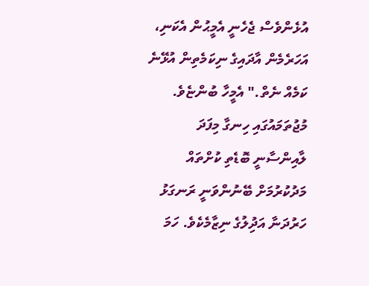އުޅެންވެސް ޖެހެނީ އެމީޙުން އެކަނި، އަހަރެމެން އާދައިގެ ނިކަމެތިން އުޅޭނެ ކަމެއް ނެތް." އެމީހާ ބުންޏެވެ.
މުޖުތަމައުގައި ހިނގާ މިފަދަ ލާއިންސާނީ ބޮޑެތި ކުށްތައް މަދުކުރުމަށް ބޭނުންވަނީ ރަނގަޅު ހަރުދަނާ އަދުިލުގެ ނިޒާމެކެވެ. ހަމަ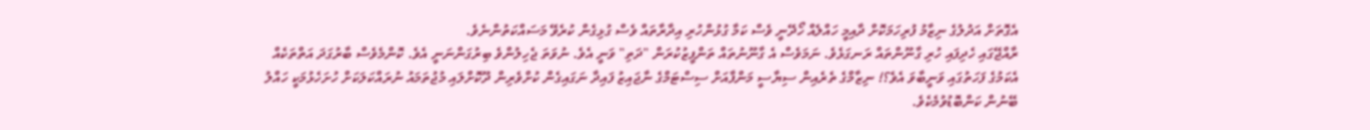އެގޮތަށް އަދުލުގެ ނިޒާމު ފުރިހަމަކޮށް ދާއިމީ ހައްލެއް ހޯދޭނީ ވެސް ކަމާ ގުޅުންހުރި އިދާރާތައް ވެސް ގުޅިގެން ކުރެވޭ މަސައްކަތުންނެވެ.
ރާއްޖޭގައި ހެދިފައި ހުރި ގާނޫންތައް ރަނގަޅެވެ. ނަމަވެސް އެ ގާނޫނުތައް ތަންފީޒުކުރަން "ދަތި" ވަނީ އެވެ. ނުވަތަ ޖެހިލުންވެ ބިރުގަންނަނީ އެވެ. ކޮންމެވެސް ބާރުގަދަ އަތްތަކެއް އެކަމުގެ ފަހަތުގައި ވަނީބާވަ އެވެ؟! ނިޒާމްގެ ތެރެއިން ސިޔާސީ މަންފާއަށް ސިސްޓަމްގެ ނާޖައިޒު ފައިދާ ނަގައިގެން ކުށްވެރިން ދޫކޮށްލައި މުޖުތަމައު ނުރައްކަލަކަށް ހުށަހެޅުމަކީ ހައްލު ބޭނުން ކަންބޮޑުވުމެކެވެ.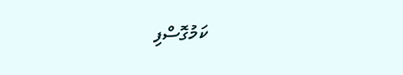ކަމުގޮސްފި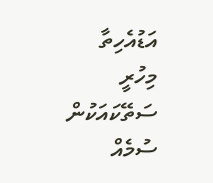އަޑުއެހިތާ މިހުރީ
ސަތޭކައަކުން ސުމެއް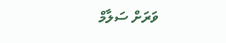ވަރަށް ސަލާމް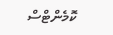ކޮމެންޓްސް